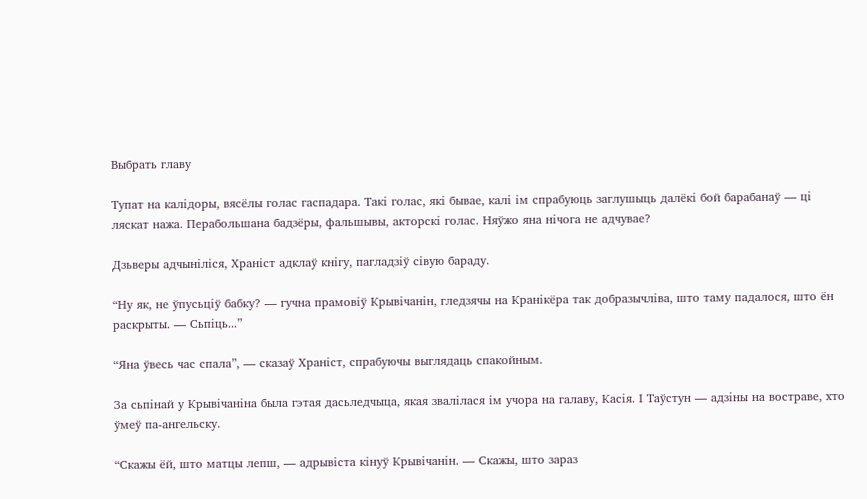Выбрать главу

Тупат на калідоры, вясёлы голас гаспадара. Такі голас, які бывае, калі ім спрабуюць заглушыць далёкі бой барабанаў — ці ляскат нажа. Перабольшана бадзёры, фальшывы, акторскі голас. Няўжо яна нічога не адчувае?

Дзьверы адчыніліся, Храніст адклаў кнігу, пагладзіў сівую бараду.

“Ну як, не ўпусьціў бабку? — гучна прамовіў Крывічанін, гледзячы на Кранікёра так добразычліва, што таму падалося, што ён раскрыты. — Сьпіць...”

“Яна ўвесь час спала”, — сказаў Храніст, спрабуючы выглядаць спакойным.

За сьпінай у Крывічаніна была гэтая дасьледчыца, якая звалілася ім учора на галаву, Касія. І Таўстун — адзіны на востраве, хто ўмеў па-ангельску.

“Скажы ёй, што матцы лепш, — адрывіста кінуў Крывічанін. — Скажы, што зараз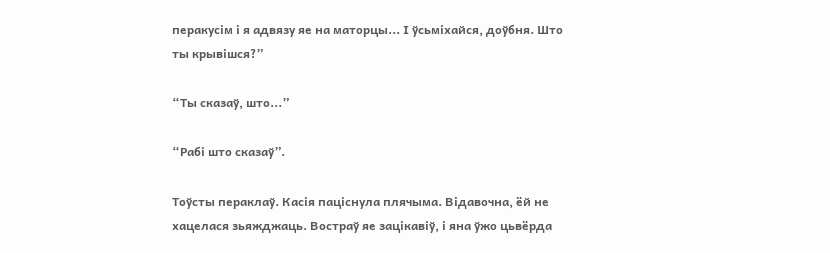перакусім і я адвязу яе на маторцы... І ўсьміхайся, доўбня. Што ты крывішся?”

“Ты сказаў, што...”

“Рабі што сказаў”.

Тоўсты пераклаў. Касія паціснула плячыма. Відавочна, ёй не хацелася зьяжджаць. Востраў яе зацікавіў, і яна ўжо цьвёрда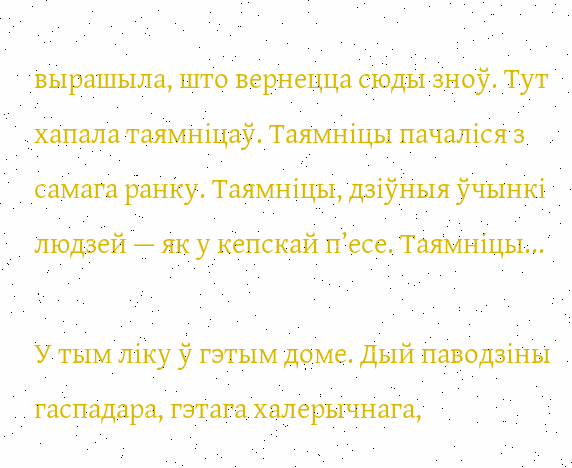вырашыла, што вернецца сюды зноў. Тут хапала таямніцаў. Таямніцы пачаліся з самага ранку. Таямніцы, дзіўныя ўчынкі людзей — як у кепскай п’есе. Таямніцы...

У тым ліку ў гэтым доме. Дый паводзіны гаспадара, гэтага халерычнага,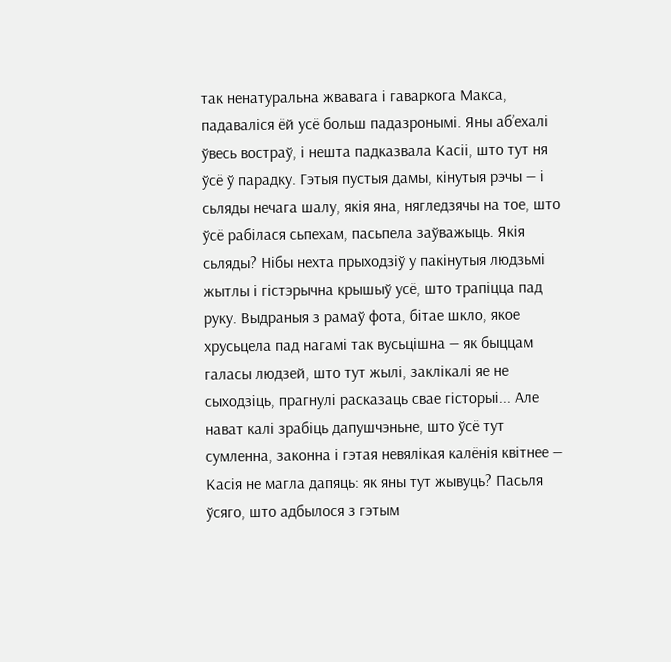так ненатуральна жвавага і гаваркога Макса, падаваліся ёй усё больш падазронымі. Яны аб’ехалі ўвесь востраў, і нешта падказвала Касіі, што тут ня ўсё ў парадку. Гэтыя пустыя дамы, кінутыя рэчы — і сьляды нечага шалу, якія яна, нягледзячы на тое, што ўсё рабілася сьпехам, пасьпела заўважыць. Якія сьляды? Нібы нехта прыходзіў у пакінутыя людзьмі жытлы і гістэрычна крышыў усё, што трапіцца пад руку. Выдраныя з рамаў фота, бітае шкло, якое хрусьцела пад нагамі так вусьцішна — як быццам галасы людзей, што тут жылі, заклікалі яе не сыходзіць, прагнулі расказаць свае гісторыі... Але нават калі зрабіць дапушчэньне, што ўсё тут сумленна, законна і гэтая невялікая калёнія квітнее — Касія не магла дапяць: як яны тут жывуць? Пасьля ўсяго, што адбылося з гэтым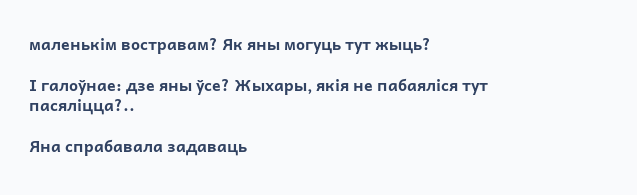маленькім востравам? Як яны могуць тут жыць?

І галоўнае: дзе яны ўсе? Жыхары, якія не пабаяліся тут пасяліцца?..

Яна спрабавала задаваць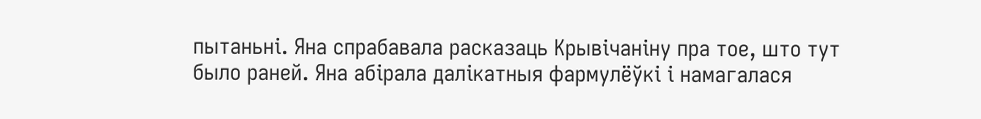пытаньні. Яна спрабавала расказаць Крывічаніну пра тое, што тут было раней. Яна абірала далікатныя фармулёўкі і намагалася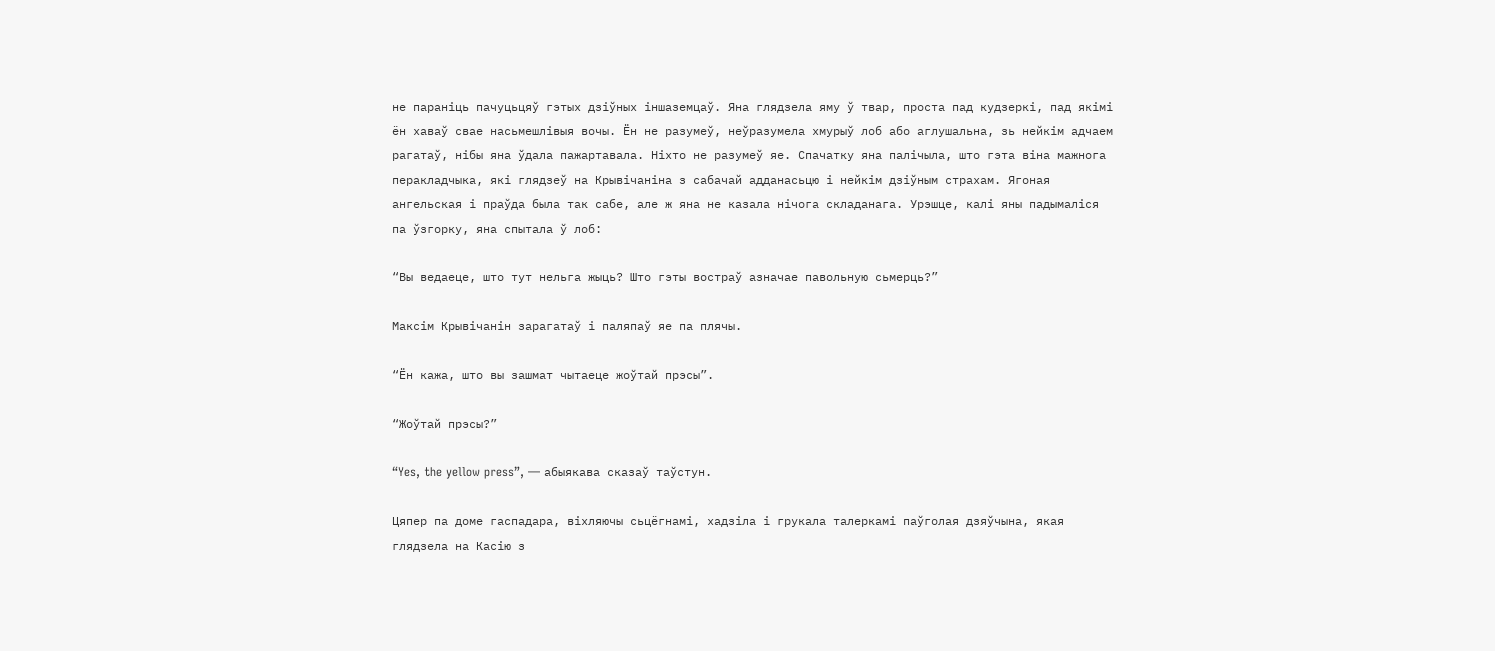не параніць пачуцьцяў гэтых дзіўных іншаземцаў. Яна глядзела яму ў твар, проста пад кудзеркі, пад якімі ён хаваў свае насьмешлівыя вочы. Ён не разумеў, неўразумела хмурыў лоб або аглушальна, зь нейкім адчаем рагатаў, нібы яна ўдала пажартавала. Ніхто не разумеў яе. Спачатку яна палічыла, што гэта віна мажнога перакладчыка, які глядзеў на Крывічаніна з сабачай адданасьцю і нейкім дзіўным страхам. Ягоная ангельская і праўда была так сабе, але ж яна не казала нічога складанага. Урэшце, калі яны падымаліся па ўзгорку, яна спытала ў лоб:

“Вы ведаеце, што тут нельга жыць? Што гэты востраў азначае павольную сьмерць?”

Максім Крывічанін зарагатаў і паляпаў яе па плячы.

“Ён кажа, што вы зашмат чытаеце жоўтай прэсы”.

“Жоўтай прэсы?”

“Yes, the yellow press”, — абыякава сказаў таўстун.

Цяпер па доме гаспадара, віхляючы сьцёгнамі, хадзіла і грукала талеркамі паўголая дзяўчына, якая глядзела на Касію з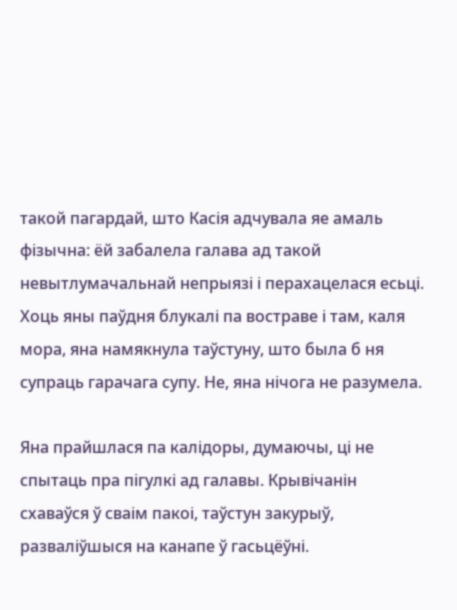такой пагардай, што Касія адчувала яе амаль фізычна: ёй забалела галава ад такой невытлумачальнай непрыязі і перахацелася есьці. Хоць яны паўдня блукалі па востраве і там, каля мора, яна намякнула таўстуну, што была б ня супраць гарачага супу. Не, яна нічога не разумела.

Яна прайшлася па калідоры, думаючы, ці не спытаць пра пігулкі ад галавы. Крывічанін схаваўся ў сваім пакоі, таўстун закурыў, разваліўшыся на канапе ў гасьцёўні.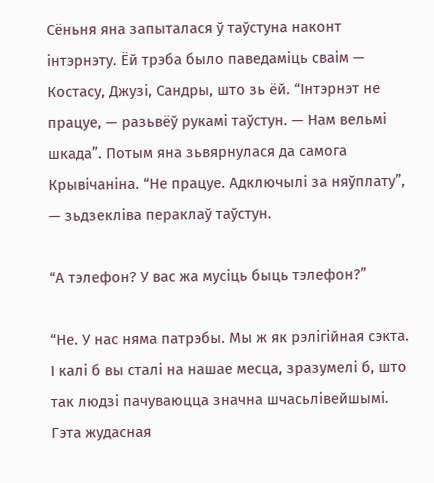Сёньня яна запыталася ў таўстуна наконт інтэрнэту. Ёй трэба было паведаміць сваім — Костасу, Джузі, Сандры, што зь ёй. “Інтэрнэт не працуе, — разьвёў рукамі таўстун. — Нам вельмі шкада”. Потым яна зьвярнулася да самога Крывічаніна. “Не працуе. Адключылі за няўплату”, — зьдзекліва пераклаў таўстун.

“А тэлефон? У вас жа мусіць быць тэлефон?”

“Не. У нас няма патрэбы. Мы ж як рэлігійная сэкта. І калі б вы сталі на нашае месца, зразумелі б, што так людзі пачуваюцца значна шчасьлівейшымі. Гэта жудасная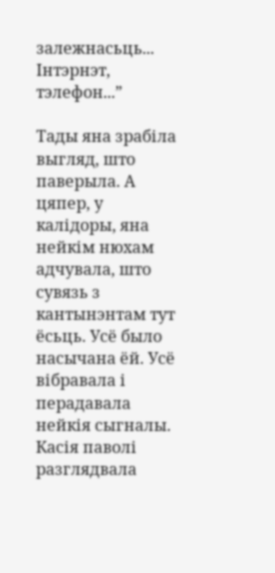залежнасьць... Інтэрнэт, тэлефон...”

Тады яна зрабіла выгляд, што паверыла. А цяпер, у калідоры, яна нейкім нюхам адчувала, што сувязь з кантынэнтам тут ёсьць. Усё было насычана ёй. Усё вібравала і перадавала нейкія сыгналы. Касія паволі разглядвала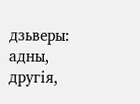дзьверы: адны, другія,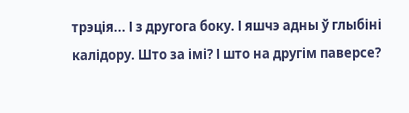трэція... І з другога боку. І яшчэ адны ў глыбіні калідору. Што за імі? І што на другім паверсе?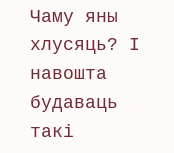Чаму яны хлусяць? І навошта будаваць такі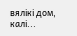вялікі дом, калі...